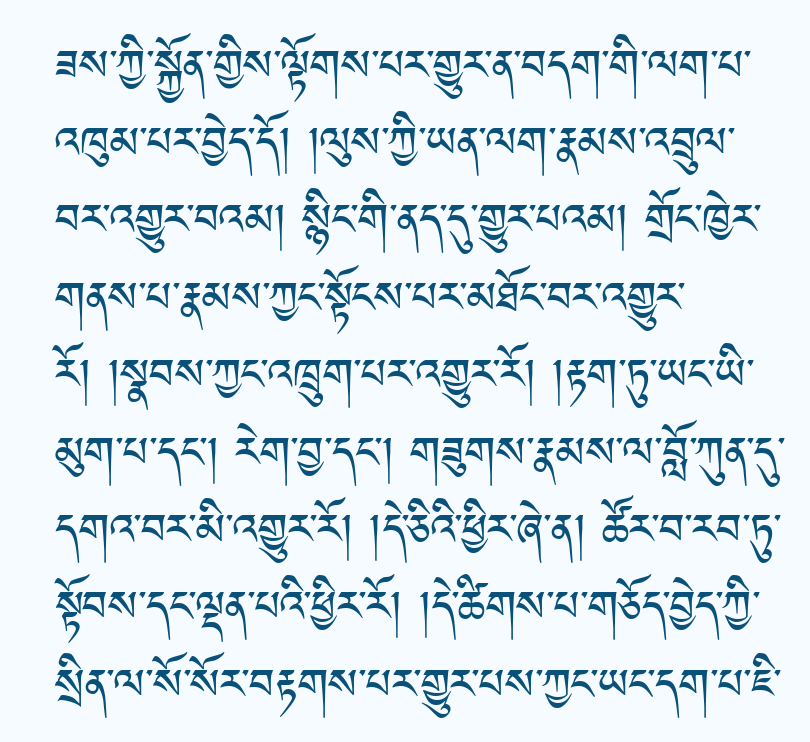ཟས་ཀྱི་སྐྱོན་གྱིས་ལྟོགས་པར་གྱུར་ན་བདག་གི་ལག་པ་འཁུམ་པར་བྱེད་དོ། །ལུས་ཀྱི་ཡན་ལག་རྣམས་འབྲུལ་བར་འགྱུར་བའམ། སྙིང་གི་ནད་དུ་གྱུར་པའམ། གྲོང་ཁྱེར་གནས་པ་རྣམས་ཀྱང་སྟོངས་པར་མཐོང་བར་འགྱུར་རོ། །སྣབས་ཀྱང་འཁྲུག་པར་འགྱུར་རོ། །རྟག་ཏུ་ཡང་ཡི་མུག་པ་དང་། རེག་བྱ་དང་། གཟུགས་རྣམས་ལ་བློ་ཀུན་དུ་དགའ་བར་མི་འགྱུར་རོ། །དེ་ཅིའི་ཕྱིར་ཞེ་ན། ཚོར་བ་རབ་ཏུ་སྟོབས་དང་ལྡན་པའི་ཕྱིར་རོ། །དེ་ཚིགས་པ་གཅོད་བྱེད་ཀྱི་སྲིན་ལ་སོ་སོར་བརྟགས་པར་གྱུར་པས་ཀྱང་ཡང་དག་པ་ཇི་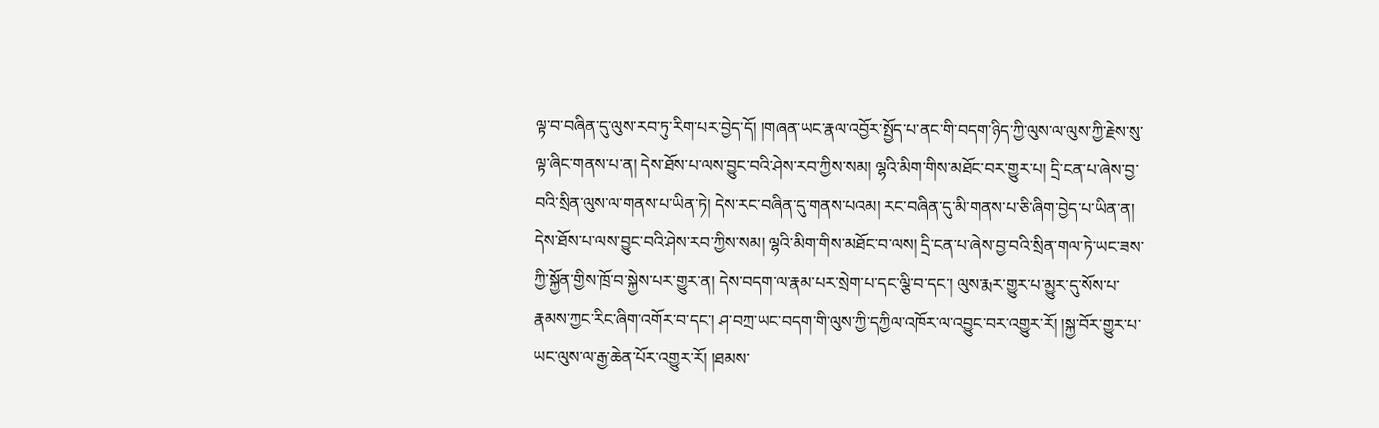ལྟ་བ་བཞིན་དུ་ལུས་རབ་ཏུ་རིག་པར་བྱེད་དོ། །གཞན་ཡང་རྣལ་འབྱོར་སྤྱོད་པ་ནང་གི་བདག་ཉིད་ཀྱི་ལུས་ལ་ལུས་ཀྱི་རྗེས་སུ་ལྟ་ཞིང་གནས་པ་ན། དེས་ཐོས་པ་ལས་བྱུང་བའི་ཤེས་རབ་ཀྱིས་སམ། ལྷའི་མིག་གིས་མཐོང་བར་གྱུར་པ། དྲི་ངན་པ་ཞེས་བྱ་བའི་སྲིན་ལུས་ལ་གནས་པ་ཡིན་ཏེ། དེས་རང་བཞིན་དུ་གནས་པའམ། རང་བཞིན་དུ་མི་གནས་པ་ཅི་ཞིག་བྱེད་པ་ཡིན་ན། དེས་ཐོས་པ་ལས་བྱུང་བའི་ཤེས་རབ་ཀྱིས་སམ། ལྷའི་མིག་གིས་མཐོང་བ་ལས། དྲི་ངན་པ་ཞེས་བྱ་བའི་སྲིན་གལ་ཏེ་ཡང་ཟས་ཀྱི་སྐྱོན་གྱིས་ཁྲོ་བ་སྐྱེས་པར་གྱུར་ན། དེས་བདག་ལ་རྣམ་པར་སྲེག་པ་དང་ལྕི་བ་དང་། ལུས་རྨར་གྱུར་པ་མྱུར་དུ་སོས་པ་རྣམས་ཀྱང་རིང་ཞིག་འགོར་བ་དང་། ཤ་བཀྲ་ཡང་བདག་གི་ལུས་ཀྱི་དཀྱིལ་འཁོར་ལ་འབྱུང་བར་འགྱུར་རོ། །སྐྱ་བོར་གྱུར་པ་ཡང་ལུས་ལ་རྒྱ་ཆེན་པོར་འགྱུར་རོ། །ཐམས་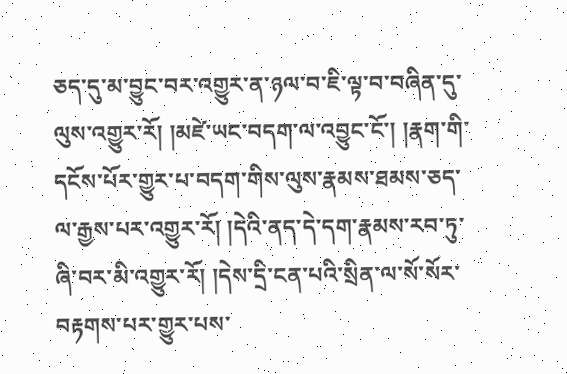ཅད་དུ་མ་བྱུང་བར་འགྱུར་ན་ཉལ་བ་ཇི་ལྟ་བ་བཞིན་དུ་ལུས་འགྱུར་རོ། །མཛེ་ཡང་བདག་ལ་འབྱུང་ངོ་། །རྣག་གི་དངོས་པོར་གྱུར་པ་བདག་གིས་ལུས་རྣམས་ཐམས་ཅད་ལ་རྒྱས་པར་འགྱུར་རོ། །དེའི་ནད་དེ་དག་རྣམས་རབ་ཏུ་ཞི་བར་མི་འགྱུར་རོ། །དེས་དྲི་ངན་པའི་སྲིན་ལ་སོ་སོར་བརྟགས་པར་གྱུར་པས་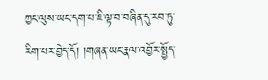ཀྱང་ལུས་ཡང་དག་པ་ཇི་ལྟ་བ་བཞིན་དུ་རབ་ཏུ་རིག་པར་བྱེད་དོ། །གཞན་ཡང་རྣལ་འབྱོར་སྤྱོད་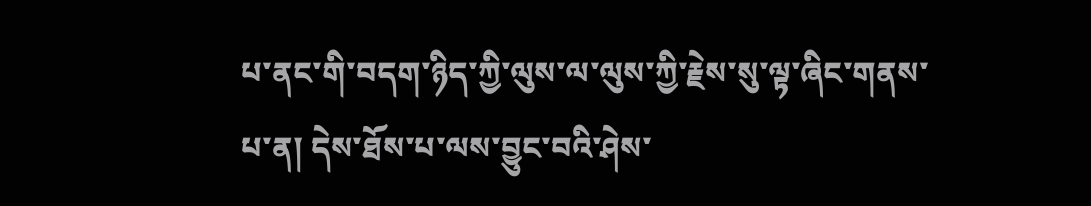པ་ནང་གི་བདག་ཉིད་ཀྱི་ལུས་ལ་ལུས་ཀྱི་རྗེས་སུ་ལྟ་ཞིང་གནས་པ་ན། དེས་ཐོས་པ་ལས་བྱུང་བའི་ཤེས་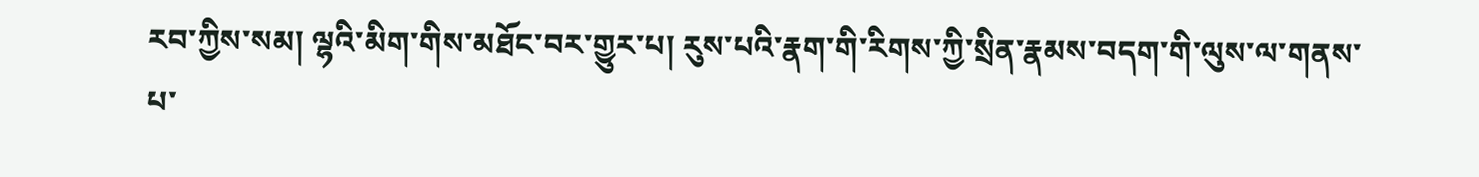རབ་ཀྱིས་སམ། ལྷའི་མིག་གིས་མཐོང་བར་གྱུར་པ། རུས་པའི་རྣག་གི་རིགས་ཀྱི་སྲིན་རྣམས་བདག་གི་ལུས་ལ་གནས་པ་